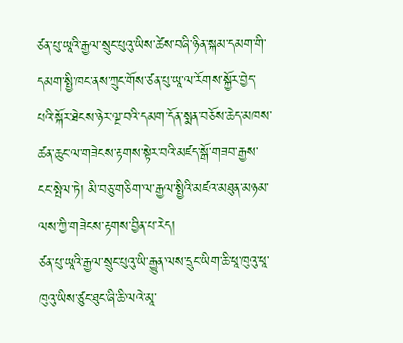ཙན་པུ་ཡཱའི་རྒྱལ་སྲུང་པུའུ་ཡིས་ཚེས་བཞི་ཉིན་སྐམ་དམག་གི་དམག་སྤྱི་ཁང་ནས་ཀྲུང་གོས་ཙན་པུ་ཡཱ་ལ་རོགས་སྐྱོར་བྱེད་པའི་སྐོར་ཐེངས་ཉེར་ལྔ་བའི་དམག་དོན་སྨན་བཅོས་ཆེད་མཁས་ཚན་ཆུང་ལ་གཟེངས་རྟགས་སྟེར་བའི་མཛད་སྒོ་གཟབ་རྒྱས་ངང་སྤེལ་ཏེ། མི་བཅུ་གཅིག་ལ་རྒྱལ་སྤྱིའི་མཛའ་མཐུན་མཉམ་ལས་ཀྱི་གཟེངས་རྟགས་བྱིན་པ་རེད།
ཙན་པུ་ཡཱའི་རྒྱལ་སྲུང་པུའུ་ཡི་རྒྱུན་ལས་དྲུང་ཡིག་ཆི་ཕཱ་ཁུའུ་ཕཱ་ཁུའུ་ཡིས་ཙུང་ཐུང་ཞི་ཆི་ལའེ་མཱ་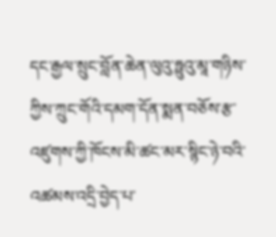དང་རྒྱལ་སྲུང་བློན་ཆེན་ལུའུ་ཧྥུའུ་མཱ་གཉིས་ཀྱིས་ཀྲུང་གོའི་དམག་དོན་སྨན་བཅོས་རྩ་འཛུགས་ཀྱི་ཁོངས་མི་ཚང་མར་སྙིང་ཉེ་བའི་འཚམས་འདྲི་བྱེད་པ་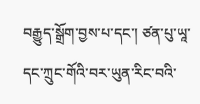བརྒྱུད་སྒྲོག་བྱས་པ་དང་། ཙན་པུ་ཡཱ་དང་ཀྲུང་གོའི་བར་ཡུན་རིང་བའི་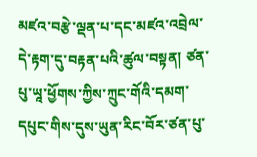མཛའ་བརྩེ་ལྡན་པ་དང་མཛའ་འབྲེལ་དེ་རྟག་དུ་བརྟན་པའི་ཚུལ་བསྟན། ཙན་པུ་ཡཱ་ཕྱོགས་ཀྱིས་ཀྲུང་གོའི་དམག་དཔུང་གིས་དུས་ཡུན་རིང་བོར་ཙན་པུ་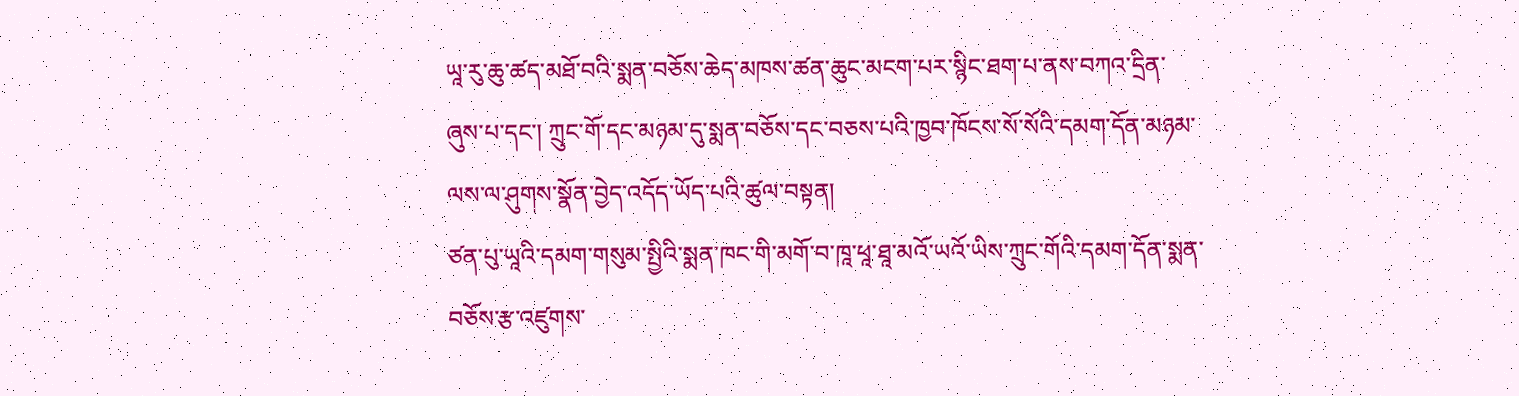ཡཱ་རུ་ཆུ་ཚད་མཐོ་བའི་སྨན་བཅོས་ཆེད་མཁས་ཚན་ཆུང་མངག་པར་སྙིང་ཐག་པ་ནས་བཀའ་དྲིན་ཞུས་པ་དང་། ཀྲུང་གོ་དང་མཉམ་དུ་སྨན་བཅོས་དང་བཅས་པའི་ཁྱབ་ཁོངས་སོ་སོའི་དམག་དོན་མཉམ་ལས་ལ་ཤུགས་སྣོན་བྱེད་འདོད་ཡོད་པའི་ཚུལ་བསྟན།
ཙན་པུ་ཡཱའི་དམག་གསུམ་སྤྱིའི་སྨན་ཁང་གི་མགོ་བ་ཁཱ་ཕཱ་ཐཱ་མའོ་ཡའོ་ཡིས་ཀྲུང་གོའི་དམག་དོན་སྨན་བཅོས་རྩ་འཛུགས་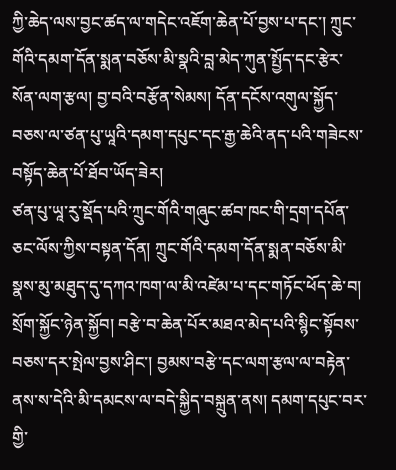ཀྱི་ཆེད་ལས་བྱང་ཚད་ལ་གདེང་འཇོག་ཆེན་པོ་བྱས་པ་དང་། ཀྲུང་གོའི་དམག་དོན་སྨན་བཅོས་མི་སྣའི་བླ་མེད་ཀུན་སྤྱོད་དང་རྩེར་སོན་ལག་རྩལ། བྱ་བའི་བརྩོན་སེམས། དོན་དངོས་འགུལ་སྐྱོད་བཅས་ལ་ཙན་པུ་ཡཱའི་དམག་དཔུང་དང་རྒྱ་ཆེའི་ནད་པའི་གཟེངས་བསྟོད་ཆེན་པོ་ཐོབ་ཡོད་ཟེར།
ཙན་པུ་ཡཱ་རུ་སྡོད་པའི་ཀྲུང་གོའི་གཞུང་ཚབ་ཁང་གི་དྲག་དཔོན་ཅང་ལོས་ཀྱིས་བསྟན་དོན། ཀྲུང་གོའི་དམག་དོན་སྨན་བཅོས་མི་སྣས་མུ་མཐུད་དུ་དཀའ་ཁག་ལ་མི་འཛེམ་པ་དང་གཏོང་ཕོད་ཆེ་བ། སྲོག་སྐྱོང་ཉེན་སྐྱོབ། བརྩེ་བ་ཆེན་པོར་མཐའ་མེད་པའི་སྙིང་སྟོབས་བཅས་དར་སྤེལ་བྱས་ཤིང་། བྱམས་བརྩེ་དང་ལག་རྩལ་ལ་བརྟེན་ནས་ས་དེའི་མི་དམངས་ལ་བདེ་སྐྱིད་བསྐྲུན་ནས། དམག་དཔུང་བར་གྱི་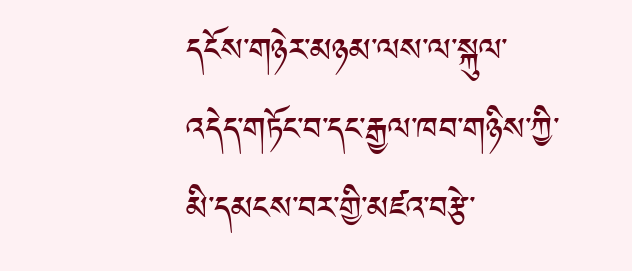དངོས་གཉེར་མཉམ་ལས་ལ་སྐུལ་འདེད་གཏོང་བ་དང་རྒྱལ་ཁབ་གཉིས་ཀྱི་མི་དམངས་བར་གྱི་མཛའ་བརྩེ་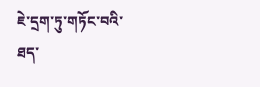ཇེ་དྲག་ཏུ་གཏོང་བའི་ཐད་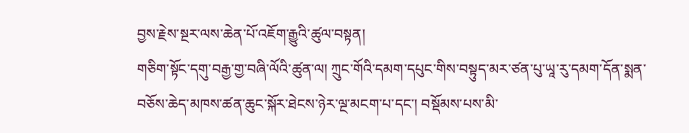བྱས་རྗེས་སྔར་ལས་ཆེན་པོ་འཇོག་རྒྱུའི་ཚུལ་བསྟན།
གཅིག་སྟོང་དགུ་བརྒྱ་གྱ་བཞི་ལོའི་ཚུན་ལ། ཀྲུང་གོའི་དམག་དཔུང་གིས་བསྟུད་མར་ཙན་པུ་ཡཱ་རུ་དམག་དོན་སྨན་བཅོས་ཆེད་མཁས་ཚན་ཆུང་སྐོར་ཐེངས་ཉེར་ལྔ་མངག་པ་དང་། བསྡོམས་པས་མི་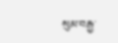སུམ་བརྒྱ་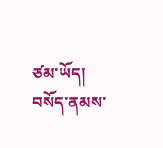ཙམ་ཡོད།
བསོད་ནམས་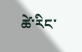ཚེ་རིང་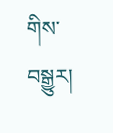གིས་བསྒྱུར།